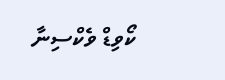ކޯވިޑް ވެކްސިނާ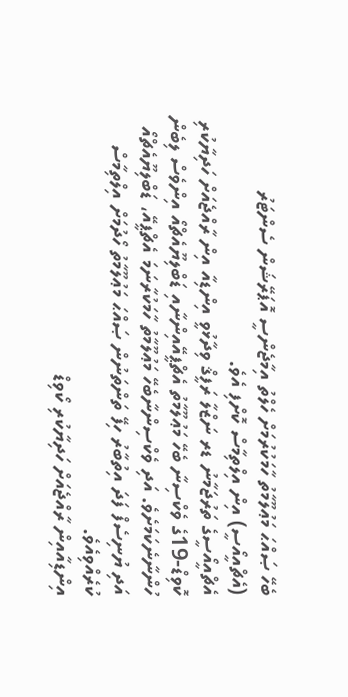ބެހޭ ޞައްޙަ މަޢުލޫމާތު ހާމަކުރުމަށް ހެލްތު އިމާޖެންސީ އޮޕަރޭޝަން ސެންޓަރު (އެޗްއީއޯސީ) އިން އިލްތިމާސް ކޮށްފި އެވެ.
އެޗްއީއޯސީގެ ތަރުޖަމާނު ޑރ ނަޒްލާ ރަފީޤް ވިދާޅުވީ އިންޑިއާ އިން ރާއްޖެއަށް ހަދިޔާކުރި ކޮވިޑް-19ގެ ވެކްސިނާ ބެހޭ މަޢުލޫމާތު އެޗްޕީއޭއިންނާއި ޑަބްލިޔޫއެޗްއޯ އިންވެސް ލިބެން ހުންނާނެކަމަށެވެ. އަދި ވެކްސިންނާބެހޭ މަޢުލޫމާތު ހާމަކުރާނަމަ އެޗްޕީއޭ، ޑަބްލިޔޫއެޗްއޯ އަދި ޔުނިސެފް ފަދަ އިތުބާރު ހިފޭ ތަންތަނުން ޞައްޙަ މަޢުލޫމާތު ހޯދުމަށް އިލްތިމާސް ކުރެއްވިއެވެ.
އިންޑިއާއިން ރާއްޖެއަށް ހަދިޔާކުރި ކޯވިޑް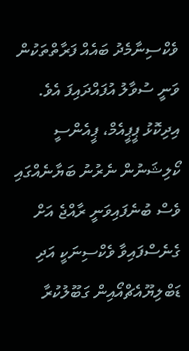ވެކްސިނާމެދު ބައެއް ފަރާތްތަކުން ވަނީ ސުވާލު އުފައްދައިފަ އެވެ. އިދިކޮޅު ޕީޕީއެމް، ޕީއެންސީ ކޯލިޝަނުން ނެރުނު ބަޔާނެއްގައި ވެސް ބުނެފައިވަނީ ރާއްޖެ އަށް ގެނެސްފައިވާ ވެކްސިނަކީ އަދި ޑަބްލިޔޫއެޗްއޯއިން ގަބޫލުކުރާ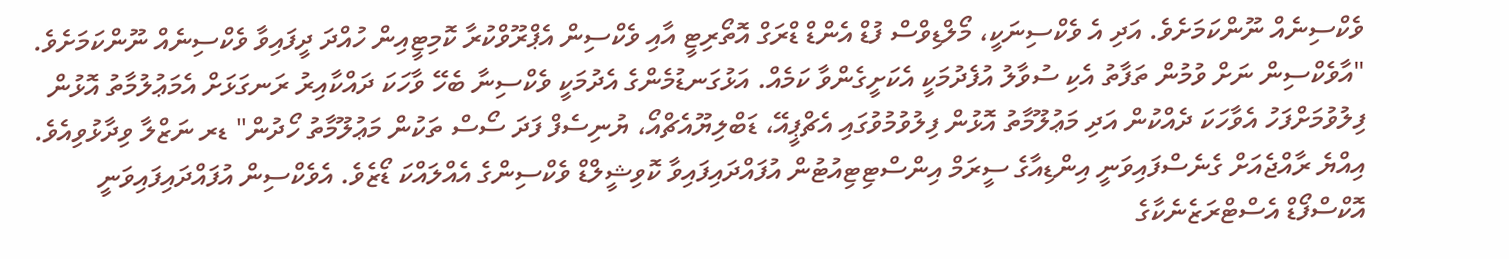ވެކްސިނެއް ނޫންކަމަށެވެ. އަދި އެ ވެކްސިނަކީ، މޯލްޑިވްސް ފުޑް އެންޑް ޑްރަގް އޮތޯރިޓީ އާއި ވެކްސިން އެޕްރޫވްކުރާ ކޮމިޓީއިން ހުއްދަ ދީފައިވާ ވެކްސިނެއް ނޫންކަމަށެވެ.
"އާވެކްސިން ނަށް ވުމުން ތަފާތު އެކި ސުވާލު އުފެދުމަކީ އެކަށީގެންވާ ކަމެއް. އަޅުގަނޑުމެންގެ އެދުމަކީ ވެކްސިނާ ބެހޭ ވާހަކަ ދައްކާއިރު ރަނގަޅަށް އެމަޢުލުމާތު އޮޅުން ފިލުވުމަށްފަހު އެވާހަކަ ދެއްކުން އަދި މަޢުލޫމާތު އޮޅުން ފިލުވުމުވުގައި އެޗްޕީއޭ، ޑަބްލިޔޫއެޗްއޯ، ޔުނިސެފް ފަދަ ސޯސް ތަކުން މަޢުލޫމާތު ހޯދުން" ޑރ ނަޒްލާ ވިދާޅުވިއެވެ.
އިއްޔެ ރާއްޖެއަށް ގެނެސްފައިވަނީ އިންޑިއާގެ ސީރަމް އިންސްޓިޓިއުޓުން އުފައްދައިފައިވާ ކޮވިޝީލްޑް ވެކްސިންގެ އެއްލައްކަ ޑޯޒެވެ. އެވެކްސިން އުފައްދައިފައިވަނީ އޮކްސްފޯޑް އެސްޓްރަޒެނެކާގެ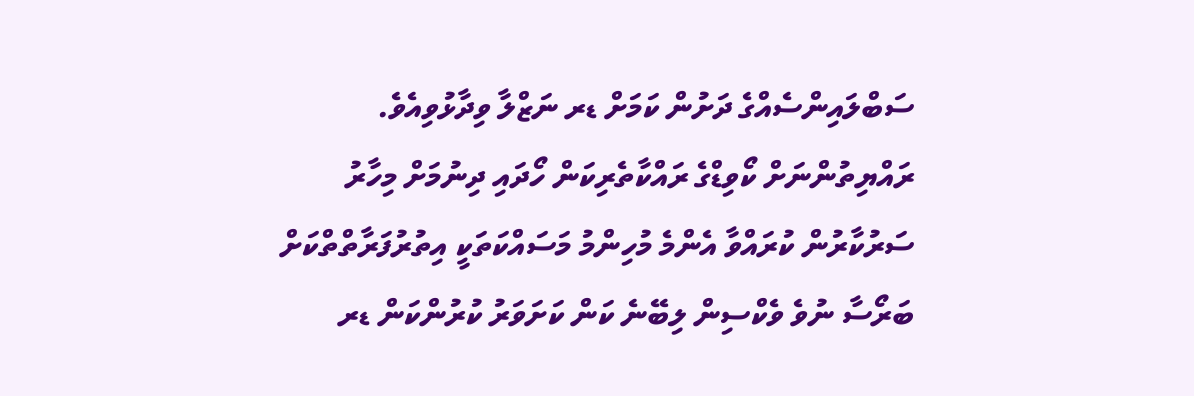ސަބްލައިންސެއްގެ ދަށުން ކަމަށް ޑރ ނަޒްލާ ވިދާޅުވިއެވެ.
ރައްޔިތުންނަށް ކޯވިޑްގެ ރައްކާތެރިކަން ހޯދައި ދިނުމަށް މިހާރު ސަރުކާރުން ކުރައްވާ އެންމެ މުހިންމު މަސައްކަތަކީ އިތުރުފަރާތްތްކަށް ބަރޯސާ ނުވެ ވެކްސިން ލިބޭނެ ކަން ކަށަވަރު ކުރުންކަން ޑރ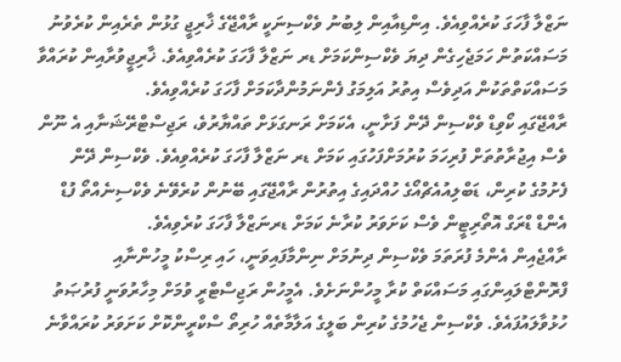ނަޒްލާ ފާހަގަ ކުރެއްވިއެވެ. އިންޑިއާއިން ލިބުނު ވެކްސިނަކީ ރާއްޖޭގެ ޚާރިޖީ ގުޅުން ތެރެއިން ކުރެވުނު މަސައްކަތުން ހަމަޖެހިގެން ދިޔަ ވެކްސިންކަމަށް ޑރ ނަޒްލާ ފާހަގަ ކުރެއްވިއެވެ. ޚާރިޖީވުރާއިން ކުރައްވާ މަސައްކަތްތަކުން އަދިވެސް އިތުރު އަލިމަގު ފެންނަމުންދާކަމަށް ފާހަގަ ކުރެއްވިއެވެ.
ރާއްޖޭގައި ކޯވިޑް ވެކްސިން ދޭން ފަށާނީ، އެކަމަށް ރަނގަޅަށް ތައްޔާރުވެ، ރަޖިސްޓްރޭޝަނާއި އެ ނޫން ވެސް އިޖުރާތުތަށް ފުރިހަމަ ކުރުމަށްފަހުގައި ކަމަށް ޑރ ނަޒްލާ ފާހަގަ ކުރެއްވިއެވެ. ވެކްސިން ދޭން ފެށުމުގެ ކުރިން، ޑަބްލިއުއެޗްއޯގެ ހުއްދައިގެ އިތުރުން ރާއްޖޭގައި ބޭނުން ކުރެވޭނެ ވެކްސިނެއްތޯ ފުޑް އެންޑް ޑްރަގް އޮތޯރިޓީން ވެސް ކަށަވަރު ކުރާނެ ކަމަށް ޑރނަޒްލާ ފާހަގަ ކުރެވިއެވެ.
ރާއްޖެއިން އެންމެ ފުރަތަމަ ވެކްސިން ދިނުމަށް ނިންމާފައިވަނީ، ހައި ރިސްކު މީހުންނާއި ފްރޮންޓްލައިންގައި މަސައްކަތް ކުރާ މީހުންނަށެވެ. އެމީހުން ރަޖިސްޓްރީ ވުމަށް މިހާރުވަނީ ފުރުޞަތު ހުޅުވާލައުފައެވެ. ވެކްސިން ޖެހުމުގެ ކުރިން ބަލީގެ އަލާމާތެއް ހުރިތޯ ސްކްރީންކޮށް ކަށަވަރު ކުރައްވާނެ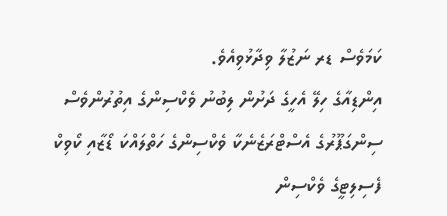ކަމަވެސް ޑރ ނަޒުލާ ވިދާޅުވިއެވެ.
އިންޑިއާގެ ހިލޭ އެހީގެ ދަށުން ލިބުނު ވެކްސިންގެ އިތުރުންވެސް ސިންގަޕޫރުގެ އެސްޓްރަޒެނެކާ ވެކްސިންގެ ހަތްލައްކަ ޑޯޒާއި ކޯވިކް ފެސިލިޓީގެ ވެކްސިން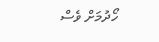ހޯދުމަށް ވެސް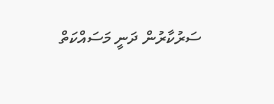ސަރުކާރުން ދަނީ މަސައްކަތް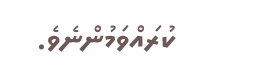ކުރައްވަމުންނެވެ.